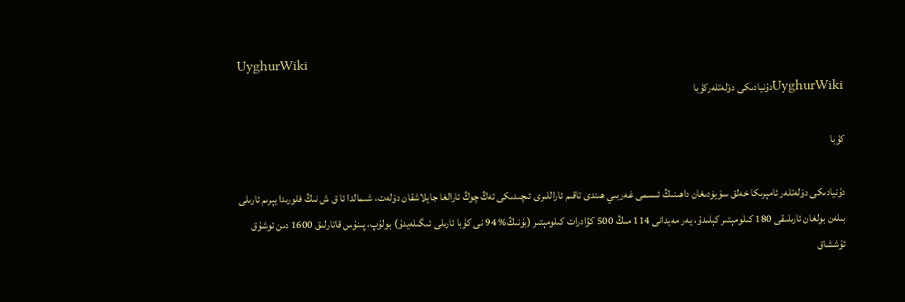UyghurWiki
UyghurWikiدۇنيادىكى دۆلەتلەركۇبا

كۇبا

دۇنيادىكى دۆلەتلەر ئامېرىكا خەلق سۆيۈدىغان داھىنىڭ ئىسمى غەربىي ھىندى تاقىم ئاراللىرى ئىچىدىكى ئەڭ چوڭ ئارالغا جايلاشقان دۆلەت، شىمالدا ئا ق ش نىڭ فلورىدا يېرىم ئارىلى بىلەن بولغان ئارىلىقى 180 كىلومېتىر كېلىدۇ، يەر مەيدانى 114 مىڭ 500 كۋادرات كىلومېتىر (بۇنىڭ% 94 نى كۇبا ئارىلى ئىگىلەيدۇ) بولۇپ، پىنۇس قاتارلىق 1600 دىن ئوشۇق ئۇششاق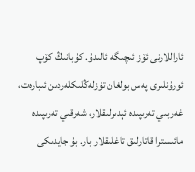ئاراللارنى ئۆز ئىچىگە ئالىدۇ. كۇبانىڭ كۆپ ئورۇنلىرى پەس بولغان تۈزلەڭلىكلەردىن ئىبارەت، غەربىي تەرىپىدە ئېدىرلىقلار، شەرقىي تەرىپىدە مائىسترا قاتارلىق تاغلىقلار بار. بۇ جايدىكى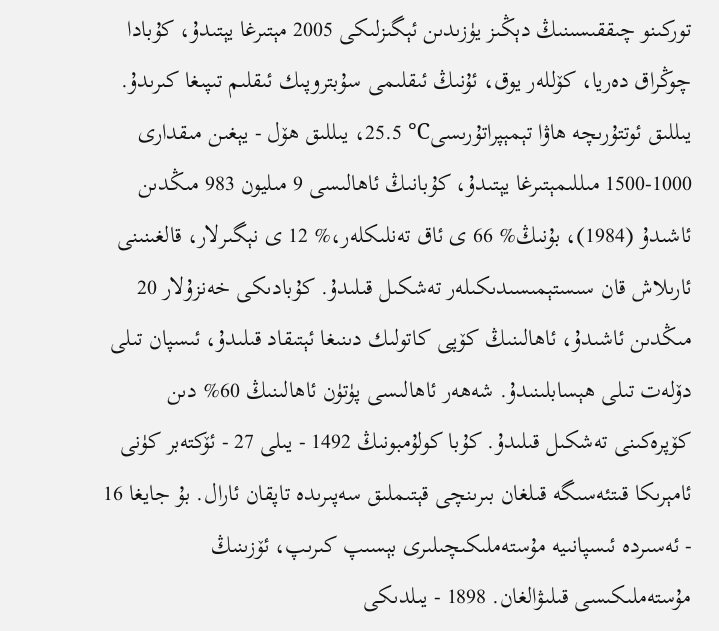توركىنو چىققىسىنىڭ دېڭىز يۈزىدىن ئېگىزلىكى 2005 مېتىرغا يېتىدۇ، كۇبادا چوڭراق دەريا، كۆللەر يوق، ئۇنىڭ ئىقلىمى سۇبتروپىك ئىقلىم تىپىغا كىرىدۇ. يىللىق ئوتتۇرىچە ھاۋا تېمېپراتۇرىسى℃ 25.5، يىللىق ھۆل - يېغىن مىقدارى 1000-1500 مىللىمېتىرغا يېتىدۇ، كۇبانىڭ ئاھالىسى 9 مىليون 983 مىڭدىن ئاشىدۇ (1984)، بۇنىڭ% 66 ى ئاق تەنلىكلەر،% 12 ى نېگىرلار، قالغىنىنى ئارىلاش قان سىستېمىسىدىكىلەر تەشكىل قىلىدۇ. كۇبادىكى خەنزۇلار 20 مىڭدىن ئاشىدۇ، ئاھالىنىڭ كۆپى كاتولىك دىنىغا ئېتىقاد قىلىدۇ، ئىسپان تىلى دۆلەت تىلى ھېسابلىنىدۇ. شەھەر ئاھالىسى پۈتۈن ئاھالىنىڭ 60% دىن كۆپرەكىنى تەشكىل قىلىدۇ. كۇبا كولۇمبونىڭ 1492 - يىلى 27 - ئۆكتەبر كۈنى ئامېرىكا قىتئەسىگە قىلغان بىرىنچى قېتىملىق سەپىرىدە تاپقان ئارال. بۇ جايغا 16 - ئەسىردە ئىسپانىيە مۇستەملىكىچىلىرى بېسىپ كىرىپ، ئۆزىنىڭ مۇستەملىكىسى قىلىۋالغان. 1898 - يىلدىكى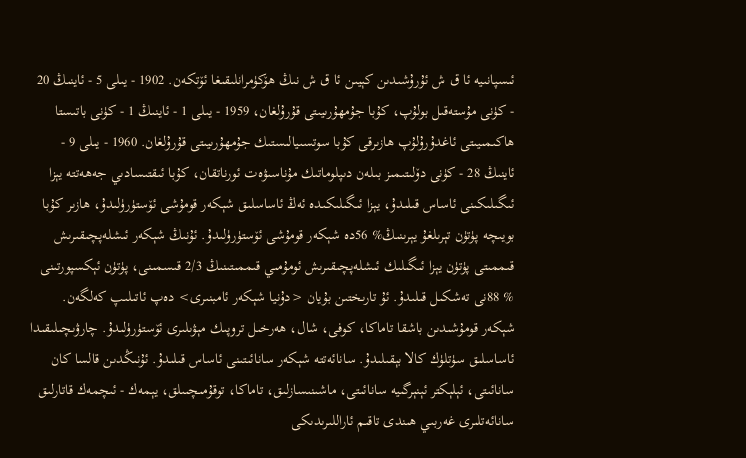ئىسپانىيە ئا ق ش ئۇرۇشىدىن كېيىن ئا ق ش نىڭ ھۆكۈمرانلىقىغا ئۆتكەن. 1902 - يىلى 5 - ئاينىڭ 20 - كۈنى مۇستەقىل بولۇپ، كۇبا جۇمھۇرىيىتى قۇرۇلغان، 1959 - يىلى 1 - ئاينىڭ 1 - كۈنى باتىستا ھاكىمىيىتى ئاغدۇرۇلۇپ ھازىرقى كۇبا سوتسىيالىستىك جۇمھۇرىيىتى قۇرۇلغان. 1960 - يىلى 9 - ئاينىڭ 28 - كۈنى دۆلىتىمىز بىلەن دىپلوماتىك مۇناسىۋەت ئورناتقان، كۇبا ئىقتىسادىي جەھەتتە يېزا ئىگىلىكىنى ئاساس قىلىدۇ، يېزا ئىگىلىكىدە ئەڭ ئاساسلىق شېكەر قومۇشى ئۆستۈرۈلىدۇ، ھازىر كۇبا بويىچە پۈتۈن تېرىلغۇ يېرىنىڭ% 56دە شېكەر قومۇشى ئۆستۈرۈلىدۇ. ئۇنىڭ شېكەر ئىشلەپچىقىرىش قىممىتى پۈتۈن يېزا ئىگىلىك ئىشلەپچىقىرىش ئومۇمىي قىممىتىنىڭ 2/3 قىسمىنى، پۈتۈن ئېكسپورتىنى % 88نى تەشكىل قىلىدۇ. ئۇ تارىختىن بۇيان <دۇنيا شېكەر ئامبنىرى> دەپ ئاتىلىپ كەلگەن. شېكەر قومۇشىدىن باشقا تاماكا، كوفى، شال، ھەرخىل تروپىك مېۋىلىرى ئۆستۈرۈلىدۇ. چارۋىچىلىقىدا ئاساسلىق سۈتلۈك كالا بېقىلىدۇ. سانائەتتە شېكەر سانائىتىنى ئاساس قىلىدۇ. ئۇنىڭدىن قالسا كان سانائىتى، ئېلېكتر ئېنېرگىيە سانائىتى، ماشىنىسازلىق، تاماكا، توقۇمىچىىلق، يېمەك - ئىچمەك قاتارلىق سانائەتلىرى غەربىي ھىندى تاقىم ئاراللىرىدىكى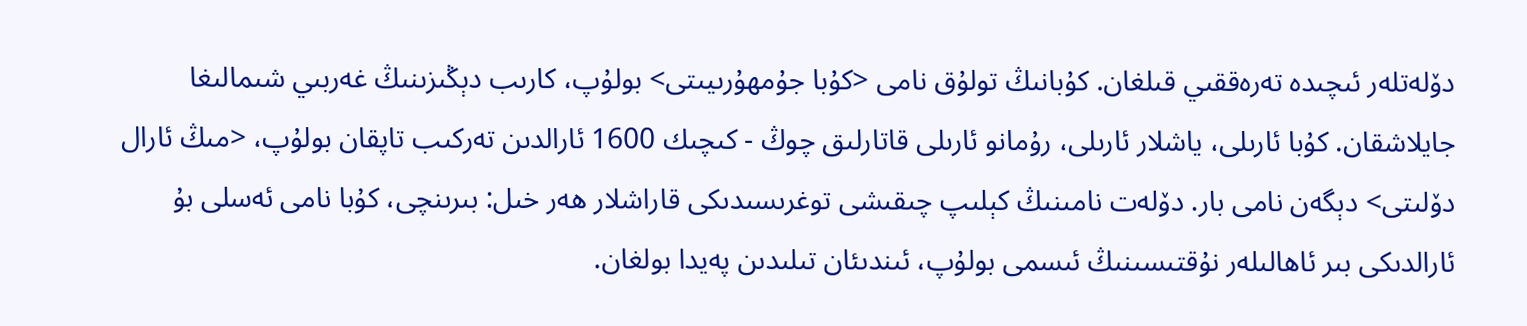دۆلەتلەر ئىچىدە تەرەققىي قىلغان. كۇبانىڭ تولۇق نامى <كۇبا جۇمھۇرىيىتى> بولۇپ، كارىب دېڭىزىنىڭ غەربىي شىمالىغا جايلاشقان. كۇبا ئارىلى، ياشلار ئارىلى، رۇمانو ئارىلى قاتارلىق چوڭ - كىچىك 1600 ئارالدىن تەركىب تاپقان بولۇپ، <مىڭ ئارال دۆلىتى> دېگەن نامى بار. دۆلەت نامىنىڭ كېلىپ چىقىشى توغرىسىدىكى قاراشلار ھەر خىل: بىرىنچى، كۇبا نامى ئەسلى بۇ ئارالدىكى بىر ئاھالىلەر نۇقتىسىنىڭ ئىسمى بولۇپ، ئىندىئان تىلىدىن پەيدا بولغان.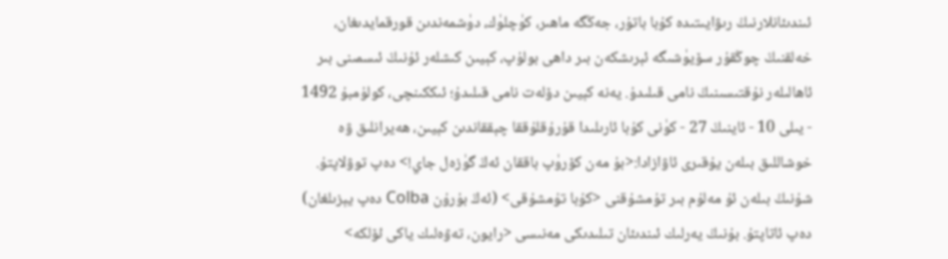ئىندىئانلارنىڭ رىۋايىتىدە كۇبا باتۇر، جەڭگە ماھىر، كۈچلۈك، دۈشمەندىن قورقمايدىغان، خەلقنىڭ چوڭقۇر سۆيۈشىگە ئېرىشكەن بىر داھى بولۇپ، كېيىن كىشلەر ئۇنىڭ ئىسمىنى بىر ئاھالىلەر نۇقتىسىنىڭ نامى قىلىدۇ. يەنە كېيىن دۆلەت نامى قىلىدۇ؛ ئىككىنچى، كولۇمبۇ 1492 - يىلى 10 - ئاينىڭ 27 - كۈنى كۇبا ئارىلىدا قۇرۇقلۇققا چېققاندىن كېيىن، ھەيرانلىق ۋە خوشاللىق بىلەن يۇقىرى ئاۋازادا:<بۇ مەن كۆرۈپ باققان ئەڭ گۈزەل جاي!> دەپ توۋلاپتۇ. شۇنىڭ بىلەن ئۇ مەلۇم بىر تۇمشۇقنى <كۇبا تۇمشۇقى> (ئەڭ بۇرۇن Colba دەپ يېزىلغان) دەپ ئاتاپتۇ. بۇنىڭ يەرلىك ئىندىئان تىلىدىكى مەنىسى <رايون، تەۋەلىك ياكى ئۆلكە>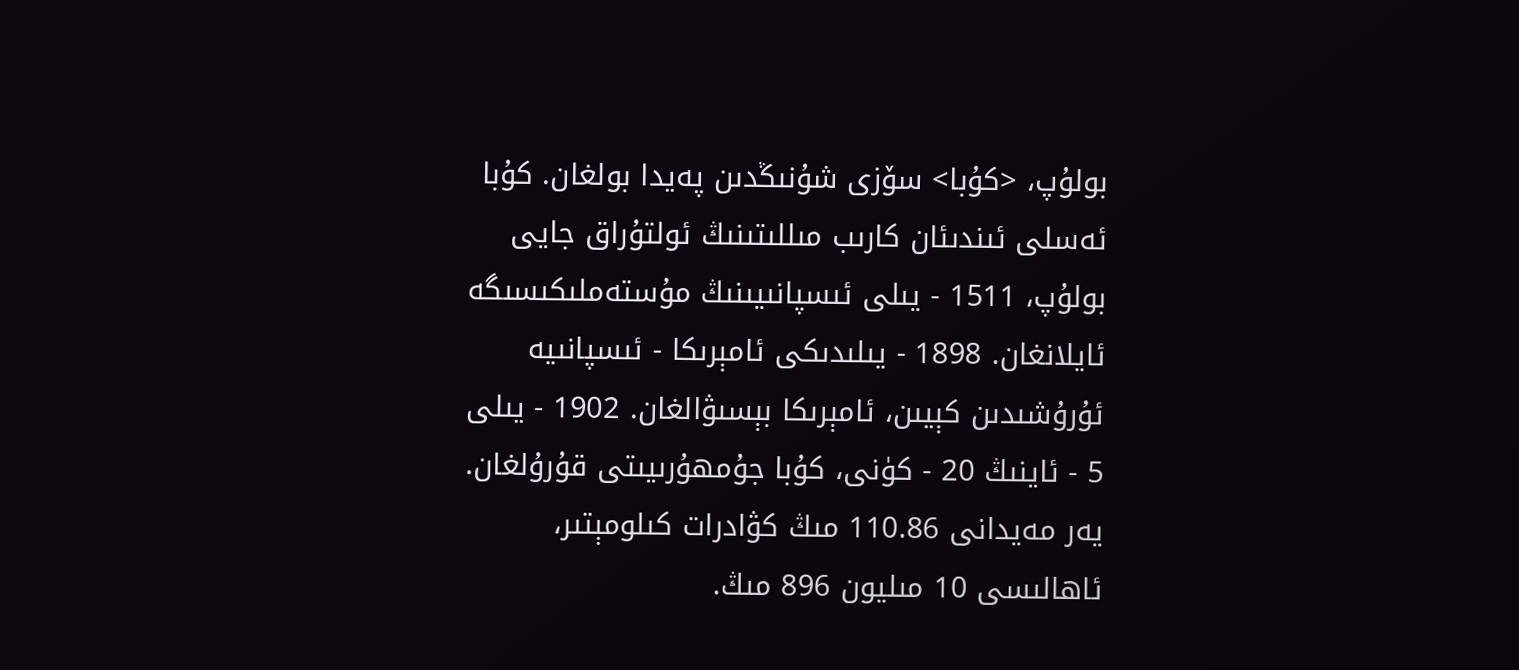بولۇپ، <كۇبا> سۆزى شۇنىڭدىن پەيدا بولغان. كۇبا ئەسلى ئىندىئان كارىب مىللىتىنىڭ ئولتۇراق جايى بولۇپ، 1511 - يىلى ئىسپانىيىنىڭ مۇستەملىكىسىگە ئايلانغان. 1898 - يىلىدىكى ئامېرىكا - ئىسپانىيە ئۇرۇشىدىن كېيىن، ئامېرىكا بېسىۋالغان. 1902 - يىلى 5 - ئاينىڭ 20 - كۈنى، كۇبا جۇمھۇرىيىتى قۇرۇلغان. يەر مەيدانى 110.86 مىڭ كۋادرات كىلومېتىر، ئاھالىسى 10 مىليون 896 مىڭ.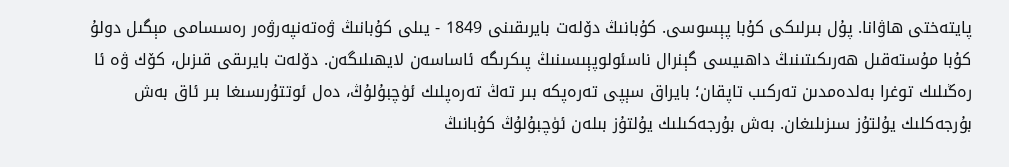پايتەختى ھاۋانا. پۇل بىرلىكى كۇبا پېسوسى. كۇبانىڭ دۆلەت بايرىقىنى 1849 - يىلى كۇبانىڭ ۋەتەنپەرۋەر رەسسامى مېگىل دولۇ كۇبا مۇستەقىل ھەرىكىتىنىڭ داھىيسى گېنرال ناسئولوپېىسىنىڭ پىكرىگە ئاساسەن لايھىلىگەن. دۆلەت بايرىقى قىزىل، كۆك ۋە ئا رەڭىلىك توغرا بەلدەمدىن تەركىب تاپقان؛ بايراق سېپى تەرەپكە بىر تەڭ تەرەپلىك ئۈچبۇلۇڭ، دەل ئوتتۇرىسىغا بىر ئاق بەش بۇرجەكلىك يۇلتۇز سىزىلىغان. بەش بۇرجەكىلىك يۇلتۇز بىلەن ئۈچبۇلۇڭ كۇبانىڭ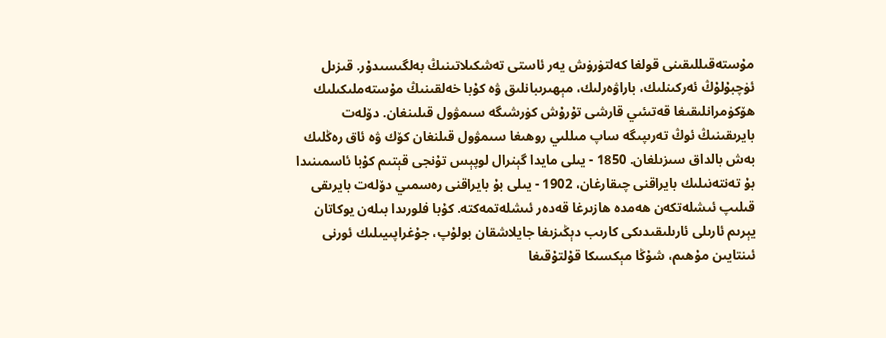مۇستەقىللىقىنى قولغا كەلتۈرۈش يەر ئاستى تەشكىلاتىنىڭ بەلگىسىدۇر. قىزىل ئۈچبۇلۇڭ ئەركىنلىك، باراۋەرلىك، مېھىرىبانلىق ۋە كۇبا خەلقىنىڭ مۇستەملىكىلىك ھۆكۈمرانلىقىغا قەتىئىي قارشى تۇرۇش كۈرشىگە سىمۋول قىلىنغان. دۆلەت بايرىقىنىڭ ئوڭ تەرىپىگە ساپ مىللىي روھىغا سىمۋول قىلنغان كۆك ۋە ئاق رەڭلىك بەش بالداق سىزىلغان. 1850 - يىلى مايدا گېنرال لوپېس تۇنجى قېتىم كۇبا ئاسمىنىدا بۇ تەنتەنىلىك بايراقنى چىقارغان، 1902 - يىلى بۇ بايراقنى رەسمىي دۆلەت بايرىقى قىلىپ ئىشلەتكەن ھەمدە ھازىرغا قەدەر ئىشلەتمەكتە. كۇبا فلورىدا بىلەن يوكاتان يېرىم ئارىلى ئارىلىقىدىكى كارىب دېڭىزىغا جايلاشقان بولۇپ، جۇغراپىيىلىك ئورنى ئىنتايىن مۇھىم، شۇڭا مېكسىكا قۇلتۇقىغا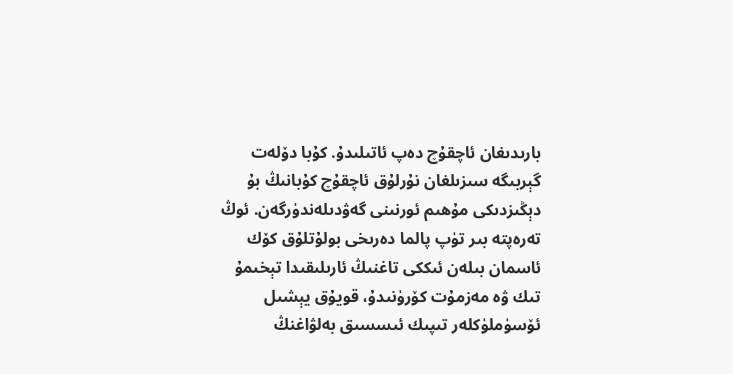بارىدىغان ئاچقۇچ دەپ ئاتىلىدۇ. كۇبا دۆلەت گېربىگە سىزىلغان نۇرلۇق ئاچقۇچ كۇبانىڭ بۇ دېڭىزدىكى مۇھىم ئورنىنى گەۋدىلەندۈرگەن. ئوڭ تەرەپتە بىر تۈپ پالما دەرىخى بولۇتلۇق كۆك ئاسمان بىلەن ئىككى تاغنىڭ ئارىلىقىدا تېخىمۇ تىك ۋە مەزمۇت كۆرۈنىدۇ، قويۇق يېشىل ئۆسۈملۈكلەر تىپىك ئىسسىق بەلۋاغنڭ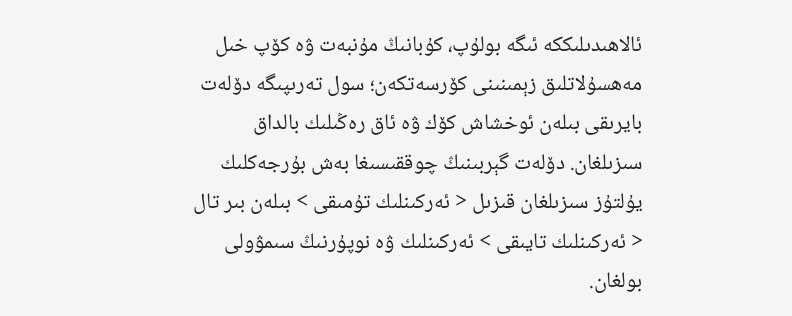ئالاھىدىلىككە ئىگە بولۇپ، كۇبانىڭ مۇنبەت ۋە كۆپ خىل مەھسۇلاتلىق زېمىنىنى كۆرسەتكەن؛ سول تەرىپىگە دۆلەت بايرىقى بىلەن ئوخشاش كۆك ۋە ئاق رەڭىلىك بالداق سىزىلغان. دۆلەت گېربىنىڭ چوققىسىغا بەش بۇرجەكلىك يۇلتۇز سىزىلغان قىزىل < ئەركىنلىك تۇمىقى > بىلەن بىر تال < ئەركىنلىك تايىقى > ئەركىنلىك ۋە نوپۇرنىڭ سىمۋولى بولغان.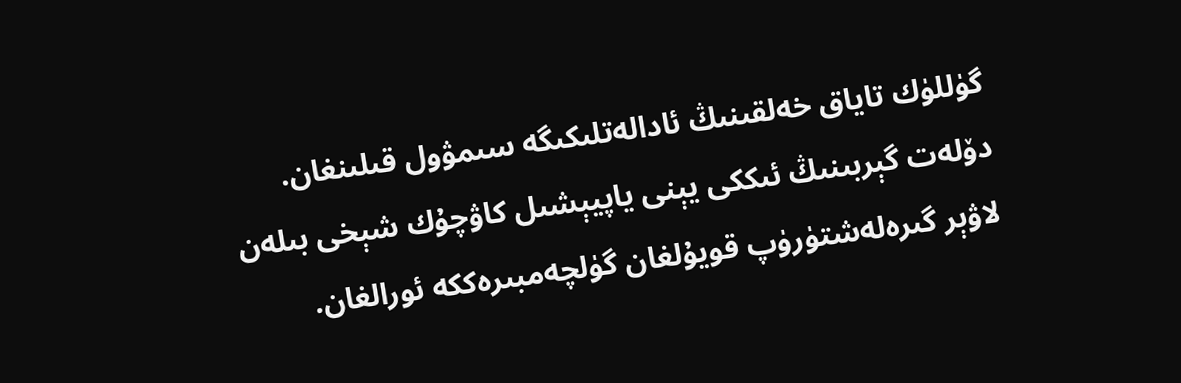گۈللۈك تاياق خەلقىنىڭ ئادالەتلىكىگە سىمۋول قىلىنغان. دۆلەت گېربىنىڭ ئىككى يېنى ياپيېشىل كاۋچۇك شېخى بىلەن لاۋېر گىرەلەشتۈرۈپ قويۇلغان گۈلچەمبىرەككە ئورالغان.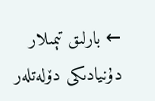← بارلىق تېمىلار دۇنيادىكى دۆلەتلەر